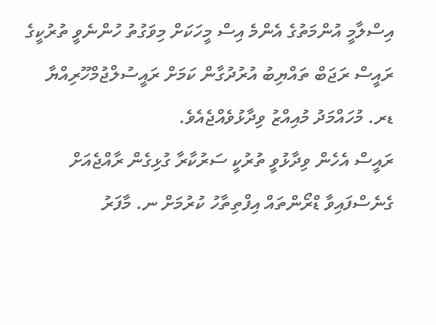އިސްލާމީ އުންމަތުގެ އެންމެ އިސް މީހަކަށް މިވަގުތު ހުންނެވީ ތުރުކީގެ ރައީސް ރަޖަބް ތައްޔިބު އުރުދުގާން ކަމަށް ރައީސުލްޖުމްހޫރިއްޔާ ޑރ. މުހައްމަދު މުއިއްޒު ވިދާޅުވެއްޖެއެވެ.
ރައީސް އެހެން ވިދާޅުވީ ތުރުކީ ސަރުކާރާ ގުޅިގެން ރާއްޖެއަށް ގެނެސްފައިވާ ޑްރޯންތައް އިފްތިތާހު ކުރުމަށް ނ. މާފަރު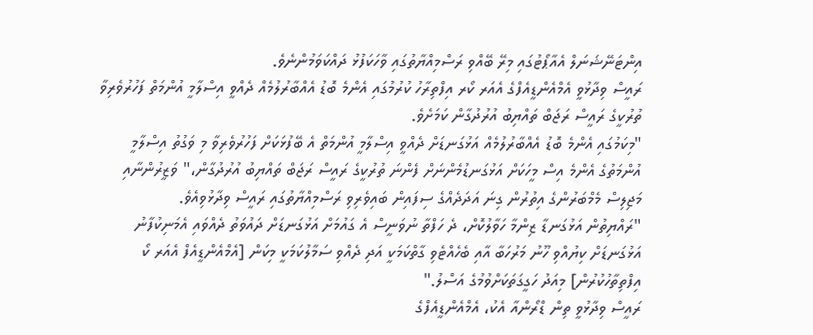އިންޓަނޭޝަނަލް އެއާޕޯޓުގައި މިރޭ ބޭއްވި ރަސްމިއްޔާތުގައި ވާހަކަފުޅު ދައްކަވަމުންނެވެ.
ރައީސް ވިދާޅުވީ އެމްއެންޑީއެފްގެ އެއަރ ކޯރ އިފްތިރާހު ކުރުމުގައި އެންމެ ބޮޑު އެއްބާރުލުމެއް ދެއްވީ އިސްލާމީ އުންމަތް ފަހުރުވެރިވާ ތުރުކީގެ ރައީސް ރަޖަބް ތައްޔިބު އުރުދުގާން ކަމަށެވެ.
"މިކަމުގައި އެންމެ ބޮޑު އެއްބާރުލުމެއް އަޅުގަނޑަށް ދެއްވީ އިސްލާމީ އުންމަތް އެ ބޭފުޅަކަށް ފަހުރުވެރިވާ މި ވަގުތު އިސްލާމީ އުންމަތުގެ އެންމެ އިސް މީހަކަށް އަޅުގަނޑުމެންނަށް ފެންނަ ތުރުކީގެ ރައީސް ރަޖަބް ތައްޔިބު އުރުދުގާން،" ވަޒީރުންނާއި މަޖިލިސް މެމްބަރުންގެ އިތުރުން ގިނަ އަދަދެއްގެ ސިފައިން ބައިވެރިވި ރަސްމިއްޔާތުގައި ރައީސް ވިދާޅުވިއެވެ.
"ރައްޔިތުން އަޅުގަނޑާ ޒިންމާ ހަވާލުކޮށް، ދެ ހަފްތާ ނުވަނީސް އެ ގައުމަށް އަޅުގަނޑަށް ދައުވަތު ދެއްވައި އެމަނިކުފާނު އަޅުގަނޑަށް ކިޔުއްވި ހޫނު މަރުހަބާ އާއި ބެހެއްޓެވި ގާތްކަމަކީ އަދި ދެއްވި ސަމާލުކަމަކީ މިކަން [އެމްއެންޑީއެފް އެއަރ ކޯ އިފްތިތާހުކުރުން] މިއަދު ހަގީގަތަކަށްވުމުގެ އަސްލު."
ރައީސް ވިދާޅުވީ ތިން ޑްރޯންއާ އެކު، އެމްއެންޑީއެފްގެ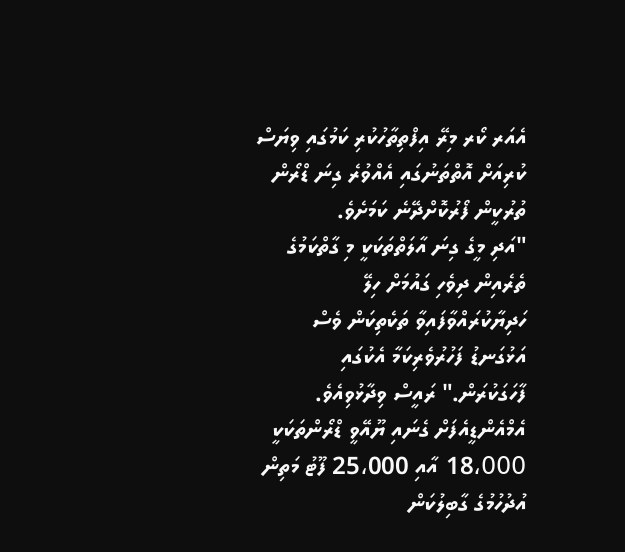އެއަރ ކޯރ މިރޭ އިފްތިތާހުކުރި ކަމުގައި ވިޔަސް ކުރިއަށް އޮތްތަނުގައި އެއްވުރެ ގިނަ ޑްރޯން ތުރުކީން ފޯރުކޮށްދޭނެ ކަމަށެވެ.
"އަދި މީގެ ގިނަ އާލަތްތަކަކީ މި ގާތްކަމުގެ ތެރެއިން ދިވެހި ގައުމަށް ހިލޭ ހަދިޔާކުރައްވާފައިވާ ތަކެތިކަން ވެސް އަޅުގަނޑު ފަހުރުވެރިކަމާ އެކުގައި ފާހަގަކުރަން." ރައީސް ވިދާޅުވިއެވެ.
އެމްއެންޑީއެފަށް ގެނައި ޔޫއޭވީ ޑްރޯންތަކަކީ 18،000 އާއި 25،000 ފޫޓު މަތިން އުދުހުމުގެ ގާބިލުކަން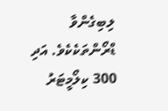ލިބިގެންވާ ޑްރޯންތަކެކެވެ. އަދި 300 ކިލޯމީޓަރު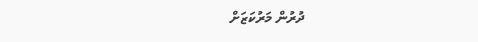ދުރުން މަރުކަޒަށް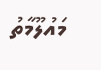މައުލޫމާތު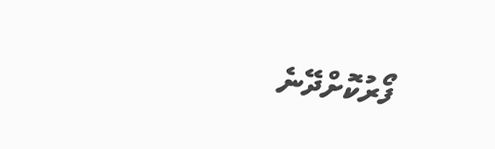ފޯރުކޮށްދޭނެ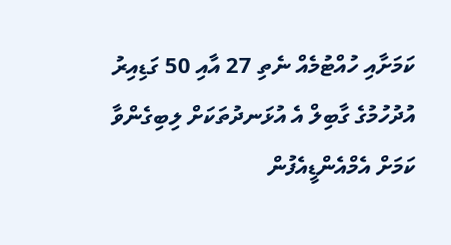ކަމަށާއި ހުއްޓުމެއް ނެތި 27 އާއި 50 ގަޑިއިރު އުދުހުމުގެ ގާބިލް އެ އުޅަނދުތަކަށް ލިބިގެންވާ ކަމަށް އެމްއެންޑީއެފުން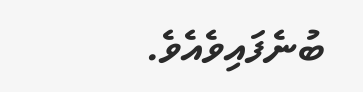ބުނެފައިވެއެވެ.